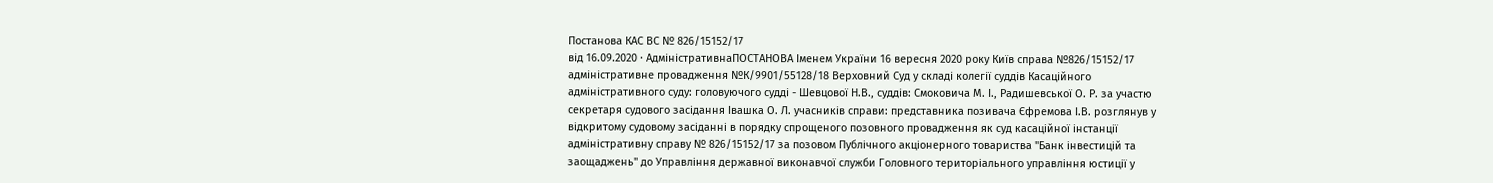Постанова КАС ВС № 826/15152/17
від 16.09.2020 · АдміністративнаПОСТАНОВА Іменем України 16 вересня 2020 року Київ справа №826/15152/17 адміністративне провадження №К/9901/55128/18 Верховний Суд у складі колегії суддів Касаційного адміністративного суду: головуючого судді - Шевцової Н.В., суддів: Смоковича М. І., Радишевської О. Р. за участю секретаря судового засідання Івашка О. Л. учасників справи: представника позивача Єфремова І.В. розглянув у відкритому судовому засіданні в порядку спрощеного позовного провадження як суд касаційної інстанції адміністративну справу № 826/15152/17 за позовом Публічного акціонерного товариства "Банк інвестицій та заощаджень" до Управління державної виконавчої служби Головного територіального управління юстиції у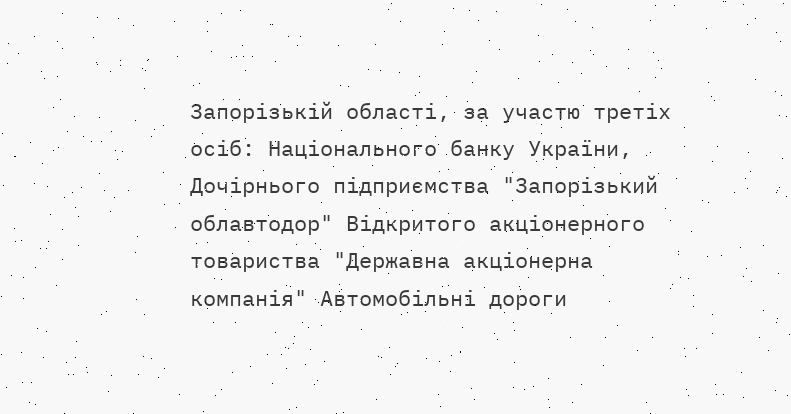Запорізькій області, за участю третіх осіб: Національного банку України, Дочірнього підприємства "Запорізький облавтодор" Відкритого акціонерного товариства "Державна акціонерна компанія" Автомобільні дороги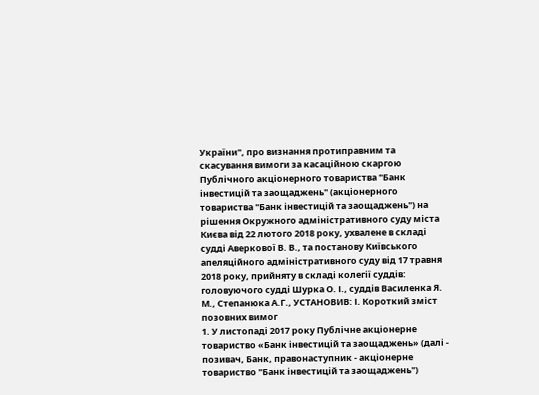України", про визнання протиправним та скасування вимоги за касаційною скаргою Публічного акціонерного товариства "Банк інвестицій та заощаджень" (акціонерного товариства "Банк інвестицій та заощаджень") на рішення Окружного адміністративного суду міста Києва від 22 лютого 2018 року, ухвалене в складі судді Аверкової В. В., та постанову Київського апеляційного адміністративного суду від 17 травня 2018 року, прийняту в складі колегії суддів: головуючого судді Шурка О. І., суддів Василенка Я. М., Степанюка А.Г., УСТАНОВИВ: І. Короткий зміст позовних вимог
1. У листопаді 2017 року Публічне акціонерне товариство «Банк інвестицій та заощаджень» (далі - позивач, Банк, правонаступник - акціонерне товариство "Банк інвестицій та заощаджень")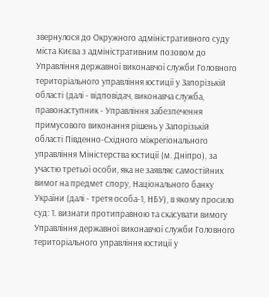звернулося до Окружного адміністративного суду міста Києва з адміністративним позовом до Управління державної виконавчої служби Головного територіального управління юстиції у Запорізькій області (далі - відповідач, виконавча служба, правонаступник - Управління забезпечення примусового виконання рішень у Запорізькій області Південно-Східного міжрегіонального управління Міністерства юстиції (м. Дніпро), за участю третьої особи, яка не заявляє самостійних вимог на предмет спору, Національного банку України (далі - третя особа-1, НБУ), в якому просило суд: 1. визнати протиправною та скасувати вимогу Управління державної виконавчої служби Головного територіального управління юстиції у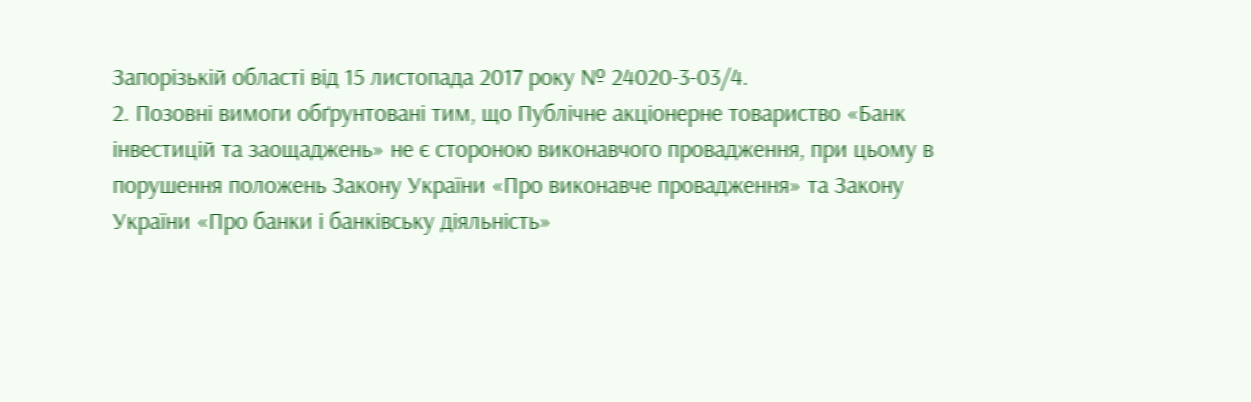Запорізькій області від 15 листопада 2017 року № 24020-3-03/4.
2. Позовні вимоги обґрунтовані тим, що Публічне акціонерне товариство «Банк інвестицій та заощаджень» не є стороною виконавчого провадження, при цьому в порушення положень Закону України «Про виконавче провадження» та Закону України «Про банки і банківську діяльність»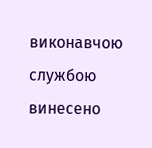виконавчою службою винесено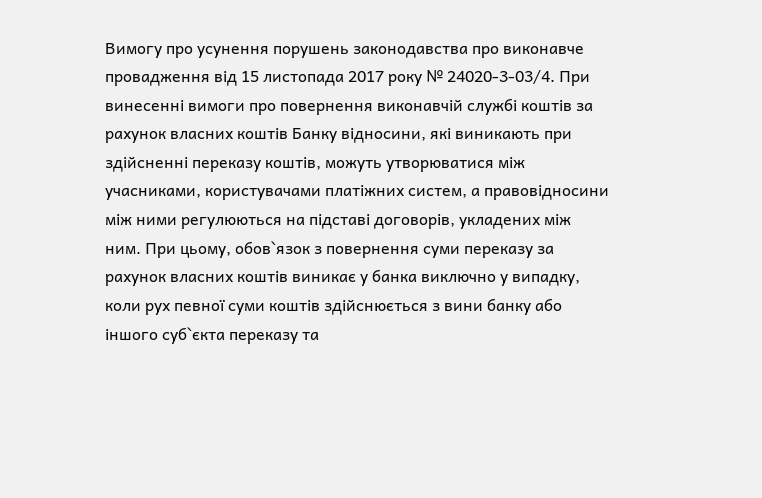Вимогу про усунення порушень законодавства про виконавче провадження від 15 листопада 2017 року № 24020-3-03/4. При винесенні вимоги про повернення виконавчій службі коштів за рахунок власних коштів Банку відносини, які виникають при здійсненні переказу коштів, можуть утворюватися між учасниками, користувачами платіжних систем, а правовідносини між ними регулюються на підставі договорів, укладених між ним. При цьому, обов`язок з повернення суми переказу за рахунок власних коштів виникає у банка виключно у випадку, коли рух певної суми коштів здійснюється з вини банку або іншого суб`єкта переказу та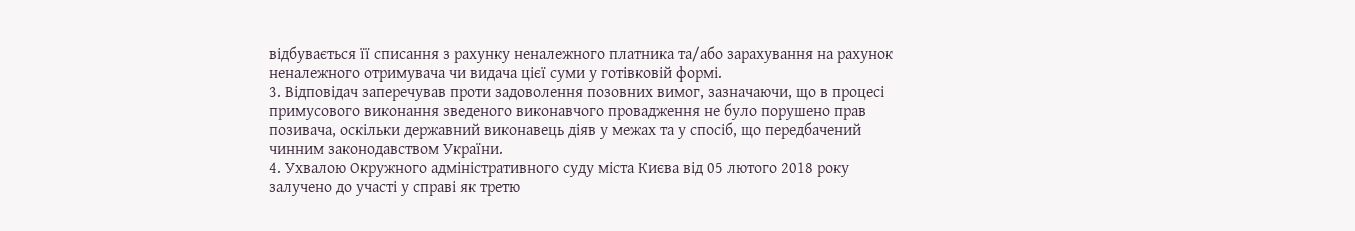відбувається її списання з рахунку неналежного платника та/або зарахування на рахунок неналежного отримувача чи видача цієї суми у готівковій формі.
3. Відповідач заперечував проти задоволення позовних вимог, зазначаючи, що в процесі примусового виконання зведеного виконавчого провадження не було порушено прав позивача, оскільки державний виконавець діяв у межах та у спосіб, що передбачений чинним законодавством України.
4. Ухвалою Окружного адміністративного суду міста Києва від 05 лютого 2018 року залучено до участі у справі як третю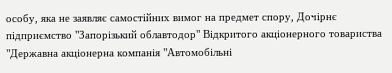особу, яка не заявляє самостійних вимог на предмет спору, Дочірнє підприємство "Запорізький облавтодор" Відкритого акціонерного товариства "Державна акціонерна компанія "Автомобільні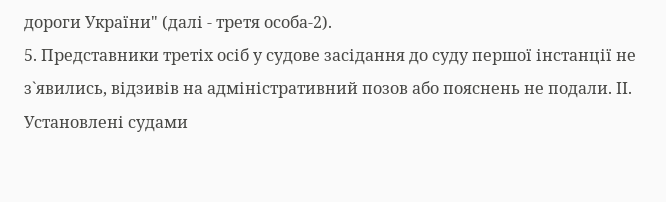дороги України" (далі - третя особа-2).
5. Представники третіх осіб у судове засідання до суду першої інстанції не з`явились, відзивів на адміністративний позов або пояснень не подали. ІІ. Установлені судами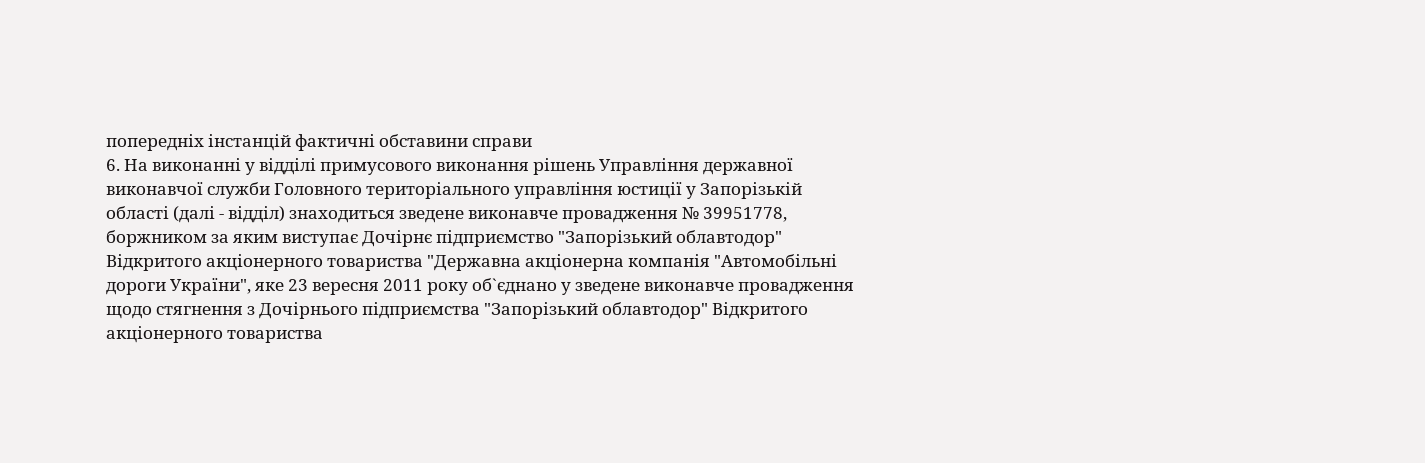попередніх інстанцій фактичні обставини справи
6. На виконанні у відділі примусового виконання рішень Управління державної виконавчої служби Головного територіального управління юстиції у Запорізькій області (далі - відділ) знаходиться зведене виконавче провадження № 39951778, боржником за яким виступає Дочірнє підприємство "Запорізький облавтодор" Відкритого акціонерного товариства "Державна акціонерна компанія "Автомобільні дороги України", яке 23 вересня 2011 року об`єднано у зведене виконавче провадження щодо стягнення з Дочірнього підприємства "Запорізький облавтодор" Відкритого акціонерного товариства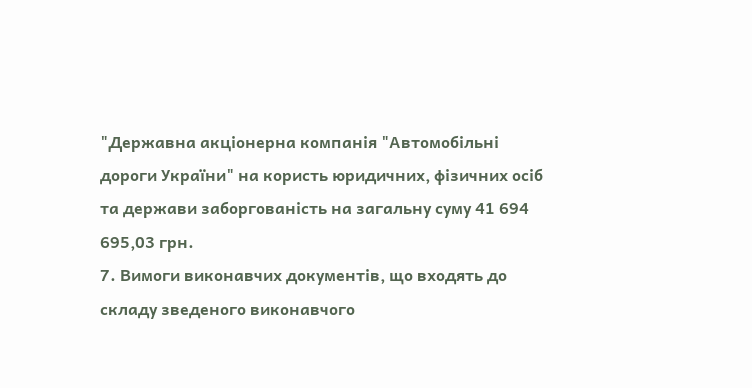"Державна акціонерна компанія "Автомобільні дороги України" на користь юридичних, фізичних осіб та держави заборгованість на загальну суму 41 694 695,03 грн.
7. Вимоги виконавчих документів, що входять до складу зведеного виконавчого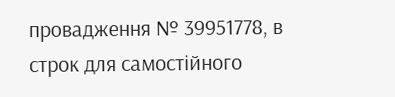провадження № 39951778, в строк для самостійного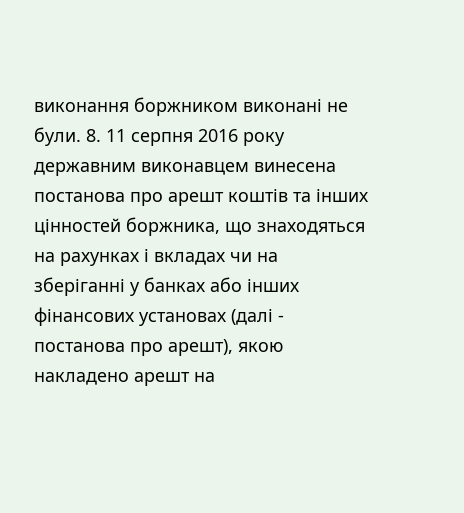виконання боржником виконані не були. 8. 11 серпня 2016 року державним виконавцем винесена постанова про арешт коштів та інших цінностей боржника, що знаходяться на рахунках і вкладах чи на зберіганні у банках або інших фінансових установах (далі - постанова про арешт), якою накладено арешт на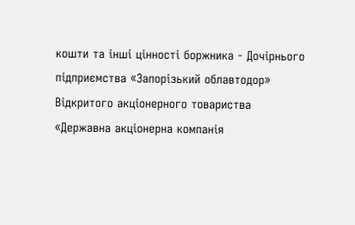кошти та інші цінності боржника - Дочірнього підприємства «Запорізький облавтодор» Відкритого акціонерного товариства «Державна акціонерна компанія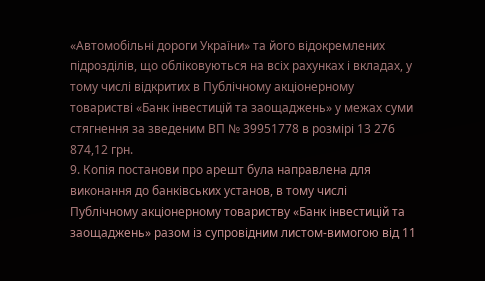«Автомобільні дороги України» та його відокремлених підрозділів, що обліковуються на всіх рахунках і вкладах, у тому числі відкритих в Публічному акціонерному товаристві «Банк інвестицій та заощаджень» у межах суми стягнення за зведеним ВП № 39951778 в розмірі 13 276 874,12 грн.
9. Копія постанови про арешт була направлена для виконання до банківських установ, в тому числі Публічному акціонерному товариству «Банк інвестицій та заощаджень» разом із супровідним листом-вимогою від 11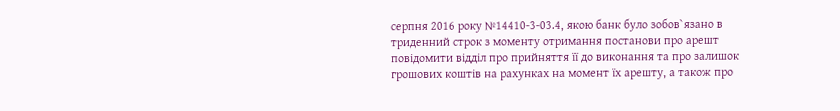серпня 2016 року №14410-3-03.4, якою банк було зобов`язано в триденний строк з моменту отримання постанови про арешт повідомити відділ про прийняття її до виконання та про залишок грошових коштів на рахунках на момент їх арешту, а також про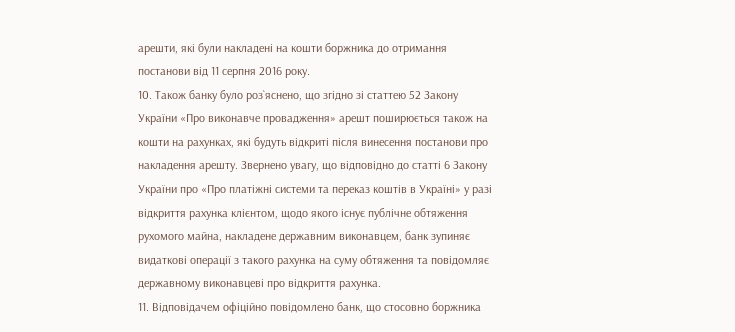арешти, які були накладені на кошти боржника до отримання постанови від 11 серпня 2016 року.
10. Також банку було роз`яснено, що згідно зі статтею 52 Закону України «Про виконавче провадження» арешт поширюється також на кошти на рахунках, які будуть відкриті після винесення постанови про накладення арешту. Звернено увагу, що відповідно до статті 6 Закону України про «Про платіжні системи та переказ коштів в Україні» у разі відкриття рахунка клієнтом, щодо якого існує публічне обтяження рухомого майна, накладене державним виконавцем, банк зупиняє видаткові операції з такого рахунка на суму обтяження та повідомляє державному виконавцеві про відкриття рахунка.
11. Відповідачем офіційно повідомлено банк, що стосовно боржника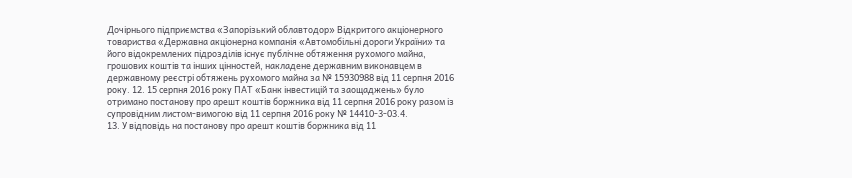Дочірнього підприємства «Запорізький облавтодор» Відкритого акціонерного товариства «Державна акціонерна компанія «Автомобільні дороги України» та його відокремлених підрозділів існує публічне обтяження рухомого майна, грошових коштів та інших цінностей, накладене державним виконавцем в державному реєстрі обтяжень рухомого майна за № 15930988 від 11 серпня 2016 року. 12. 15 серпня 2016 року ПАТ «Банк інвестицій та заощаджень» було отримано постанову про арешт коштів боржника від 11 серпня 2016 року разом із супровідним листом-вимогою від 11 серпня 2016 року № 14410-3-03.4.
13. У відповідь на постанову про арешт коштів боржника від 11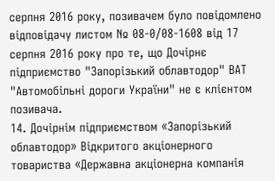серпня 2016 року, позивачем було повідомлено відповідачу листом № 08-0/08-1608 від 17 серпня 2016 року про те, що Дочірнє підприємство "Запорізький облавтодор" ВАТ "Автомобільні дороги України" не є клієнтом позивача.
14. Дочірнім підприємством «Запорізький облавтодор» Відкритого акціонерного товариства «Державна акціонерна компанія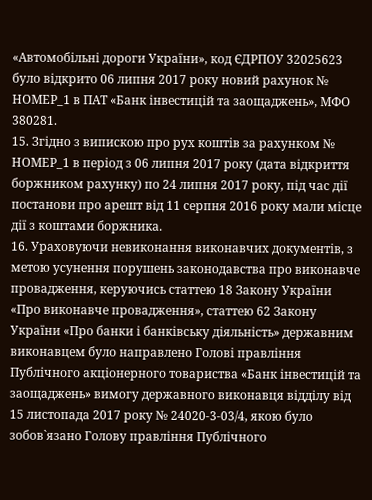«Автомобільні дороги України», код ЄДРПОУ 32025623 було відкрито 06 липня 2017 року новий рахунок № НОМЕР_1 в ПАТ «Банк інвестицій та заощаджень», МФО 380281.
15. Згідно з випискою про рух коштів за рахунком № НОМЕР_1 в період з 06 липня 2017 року (дата відкриття боржником рахунку) по 24 липня 2017 року, під час дії постанови про арешт від 11 серпня 2016 року мали місце дії з коштами боржника.
16. Ураховуючи невиконання виконавчих документів, з метою усунення порушень законодавства про виконавче провадження, керуючись статтею 18 Закону України «Про виконавче провадження», статтею 62 Закону України «Про банки і банківську діяльність» державним виконавцем було направлено Голові правління Публічного акціонерного товариства «Банк інвестицій та заощаджень» вимогу державного виконавця відділу від 15 листопада 2017 року № 24020-3-03/4, якою було зобов`язано Голову правління Публічного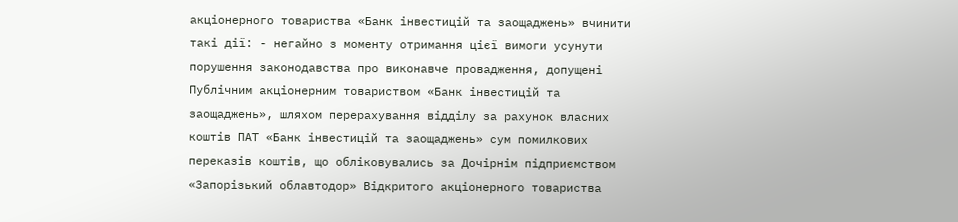акціонерного товариства «Банк інвестицій та заощаджень» вчинити такі дії: - негайно з моменту отримання цієї вимоги усунути порушення законодавства про виконавче провадження, допущені Публічним акціонерним товариством «Банк інвестицій та заощаджень», шляхом перерахування відділу за рахунок власних коштів ПАТ «Банк інвестицій та заощаджень» сум помилкових переказів коштів, що обліковувались за Дочірнім підприємством «Запорізький облавтодор» Відкритого акціонерного товариства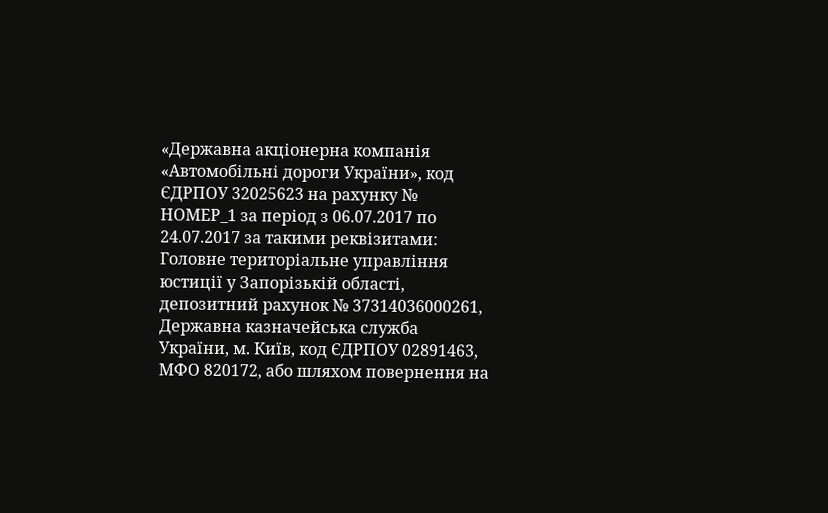«Державна акціонерна компанія «Автомобільні дороги України», код ЄДРПОУ 32025623 на рахунку № НОМЕР_1 за період з 06.07.2017 по 24.07.2017 за такими реквізитами: Головне територіальне управління юстиції у Запорізькій області, депозитний рахунок № 37314036000261, Державна казначейська служба України, м. Київ, код ЄДРПОУ 02891463, МФО 820172, або шляхом повернення на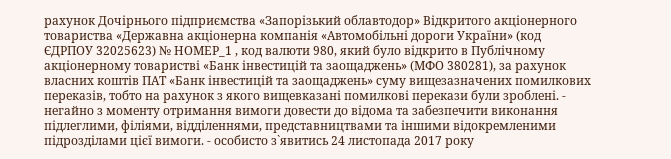рахунок Дочірнього підприємства «Запорізький облавтодор» Відкритого акціонерного товариства «Державна акціонерна компанія «Автомобільні дороги України» (код ЄДРПОУ 32025623) № НОМЕР_1 , код валюти 980, який було відкрито в Публічному акціонерному товаристві «Банк інвестицій та заощаджень» (МФО 380281), за рахунок власних коштів ПАТ «Банк інвестицій та заощаджень» суму вищезазначених помилкових переказів, тобто на рахунок з якого вищевказані помилкові перекази були зроблені. - негайно з моменту отримання вимоги довести до відома та забезпечити виконання підлеглими, філіями, відділеннями, представництвами та іншими відокремленими підрозділами цієї вимоги. - особисто з`явитись 24 листопада 2017 року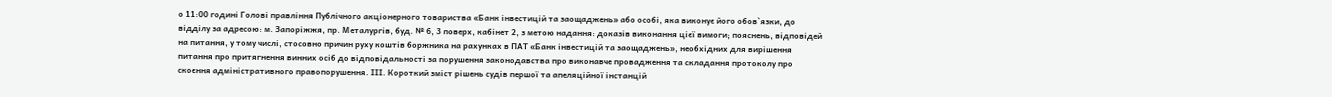о 11:00 годині Голові правління Публічного акціонерного товариства «Банк інвестицій та заощаджень» або особі, яка виконує його обов`язки, до відділу за адресою: м. Запоріжжя, пр. Металургів, буд. № 6, 3 поверх, кабінет 2, з метою надання: доказів виконання цієї вимоги; пояснень, відповідей на питання, у тому числі, стосовно причин руху коштів боржника на рахунках в ПАТ «Банк інвестицій та заощаджень», необхідних для вирішення питання про притягнення винних осіб до відповідальності за порушення законодавства про виконавче провадження та складання протоколу про скоєння адміністративного правопорушення. ІІІ. Короткий зміст рішень судів першої та апеляційної інстанцій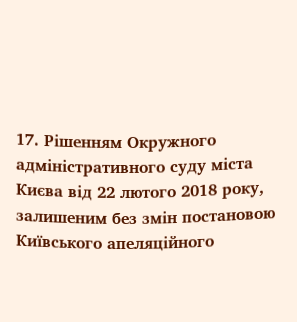17. Рішенням Окружного адміністративного суду міста Києва від 22 лютого 2018 року, залишеним без змін постановою Київського апеляційного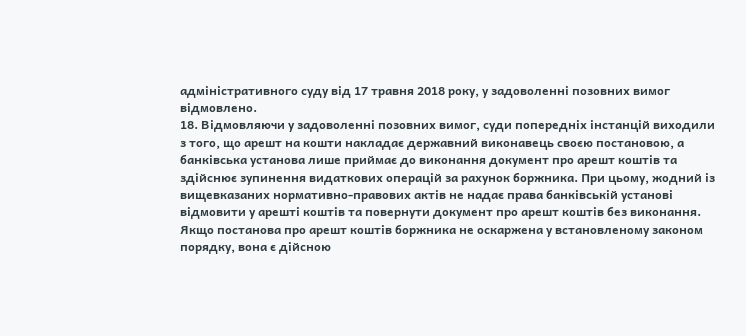адміністративного суду від 17 травня 2018 року, у задоволенні позовних вимог відмовлено.
18. Відмовляючи у задоволенні позовних вимог, суди попередніх інстанцій виходили з того, що арешт на кошти накладає державний виконавець своєю постановою, а банківська установа лише приймає до виконання документ про арешт коштів та здійснює зупинення видаткових операцій за рахунок боржника. При цьому, жодний із вищевказаних нормативно-правових актів не надає права банківській установі відмовити у арешті коштів та повернути документ про арешт коштів без виконання. Якщо постанова про арешт коштів боржника не оскаржена у встановленому законом порядку, вона є дійсною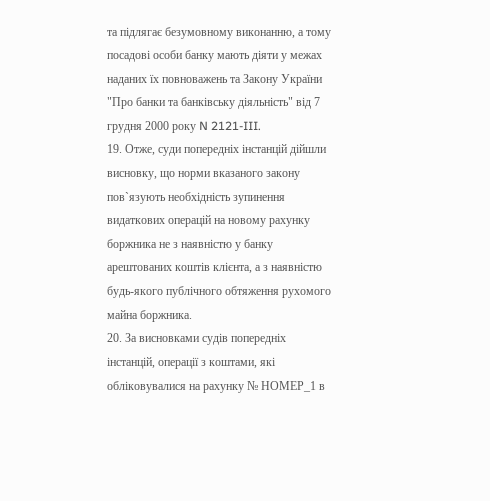та підлягає безумовному виконанню, а тому посадові особи банку мають діяти у межах наданих їх повноважень та Закону України "Про банки та банківську діяльність" від 7 грудня 2000 року N 2121-III.
19. Отже, суди попередніх інстанцій дійшли висновку, що норми вказаного закону пов`язують необхідність зупинення видаткових операцій на новому рахунку боржника не з наявністю у банку арештованих коштів клієнта, а з наявністю будь-якого публічного обтяження рухомого майна боржника.
20. За висновками судів попередніх інстанцій, операції з коштами, які обліковувалися на рахунку № НОМЕР_1 в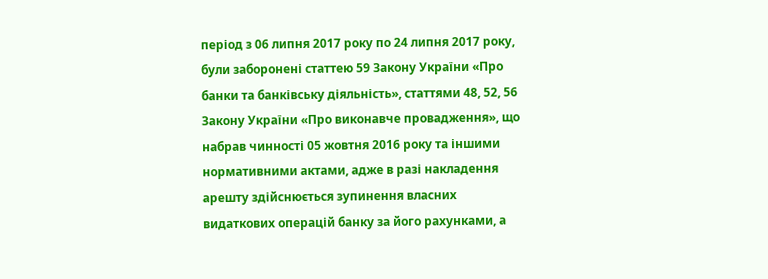період з 06 липня 2017 року по 24 липня 2017 року, були заборонені статтею 59 Закону України «Про банки та банківську діяльність», статтями 48, 52, 56 Закону України «Про виконавче провадження», що набрав чинності 05 жовтня 2016 року та іншими нормативними актами, адже в разі накладення арешту здійснюється зупинення власних видаткових операцій банку за його рахунками, а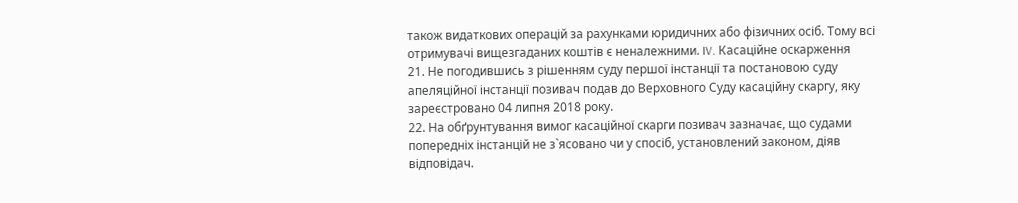також видаткових операцій за рахунками юридичних або фізичних осіб. Тому всі отримувачі вищезгаданих коштів є неналежними. IV. Касаційне оскарження
21. Не погодившись з рішенням суду першої інстанції та постановою суду апеляційної інстанції позивач подав до Верховного Суду касаційну скаргу, яку зареєстровано 04 липня 2018 року.
22. На обґрунтування вимог касаційної скарги позивач зазначає, що судами попередніх інстанцій не з`ясовано чи у спосіб, установлений законом, діяв відповідач.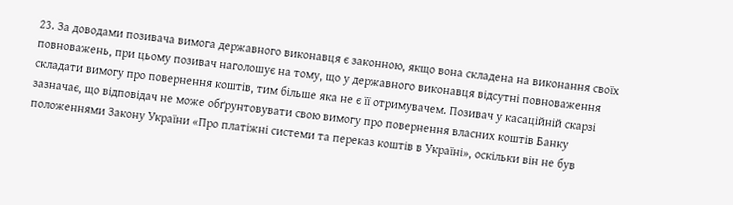23. За доводами позивача вимога державного виконавця є законною, якщо вона складена на виконання своїх повноважень, при цьому позивач наголошує на тому, що у державного виконавця відсутні повноваження складати вимогу про повернення коштів, тим більше яка не є її отримувачем. Позивач у касаційній скарзі зазначає, що відповідач не може обґрунтовувати свою вимогу про повернення власних коштів Банку положеннями Закону України «Про платіжні системи та переказ коштів в Україні», оскільки він не був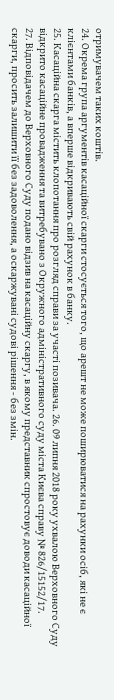отримувачем таких коштів.
24. Окрема група аргументів касаційної скарги стосується того, що арешт не може поширюватися на рахунки осіб, які не є клієнтами банків, а вперше відкривають свій рахунок в банку.
25. Касаційна скарга містить клопотання про розгляд справи за участі позивача. 26. 09 липня 2018 року ухвалою Верховного Суду відкрито касаційне провадження та витребувано з Окружного адміністративного суду міста Києва справу № 826/15152/17.
27. Відповідачем до Верховного Суду подано відзив на касаційну скаргу, в якому представник спростовує доводи касаційної скарги, просить залишити її без задоволення, а оскаржувані судові рішення - без змін.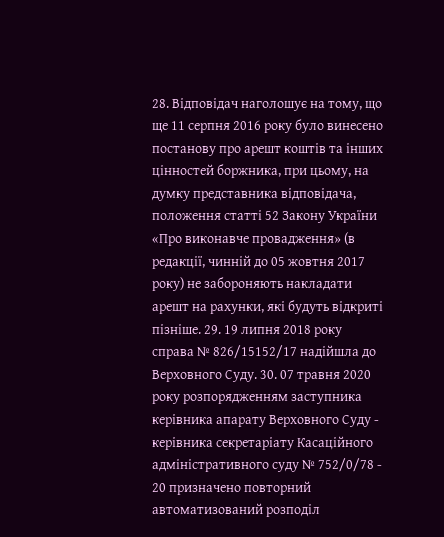28. Відповідач наголошує на тому, що ще 11 серпня 2016 року було винесено постанову про арешт коштів та інших цінностей боржника, при цьому, на думку представника відповідача, положення статті 52 Закону України «Про виконавче провадження» (в редакції, чинній до 05 жовтня 2017 року) не забороняють накладати арешт на рахунки, які будуть відкриті пізніше. 29. 19 липня 2018 року справа № 826/15152/17 надійшла до Верховного Суду. 30. 07 травня 2020 року розпорядженням заступника керівника апарату Верховного Суду - керівника секретаріату Касаційного адміністративного суду № 752/0/78 - 20 призначено повторний автоматизований розподіл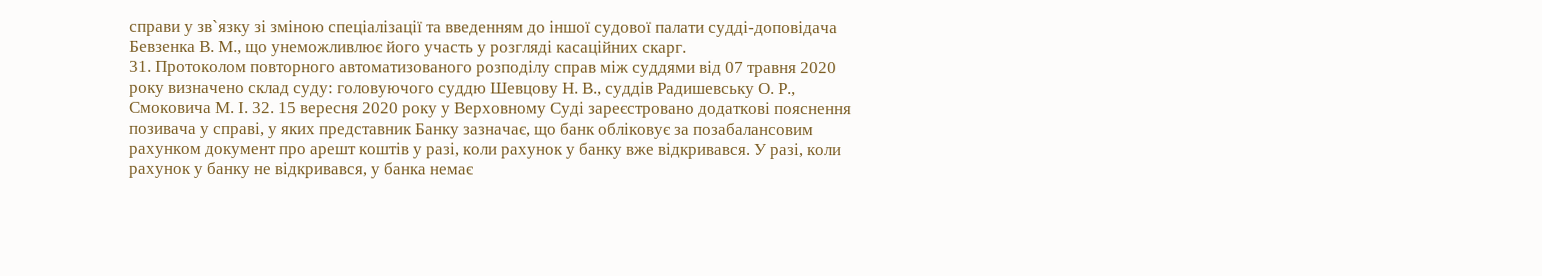справи у зв`язку зі зміною спеціалізації та введенням до іншої судової палати судді-доповідача Бевзенка В. М., що унеможливлює його участь у розгляді касаційних скарг.
31. Протоколом повторного автоматизованого розподілу справ між суддями від 07 травня 2020 року визначено склад суду: головуючого суддю Шевцову Н. В., суддів Радишевську О. Р., Смоковича М. І. 32. 15 вересня 2020 року у Верховному Суді зареєстровано додаткові пояснення позивача у справі, у яких представник Банку зазначає, що банк обліковує за позабалансовим рахунком документ про арешт коштів у разі, коли рахунок у банку вже відкривався. У разі, коли рахунок у банку не відкривався, у банка немає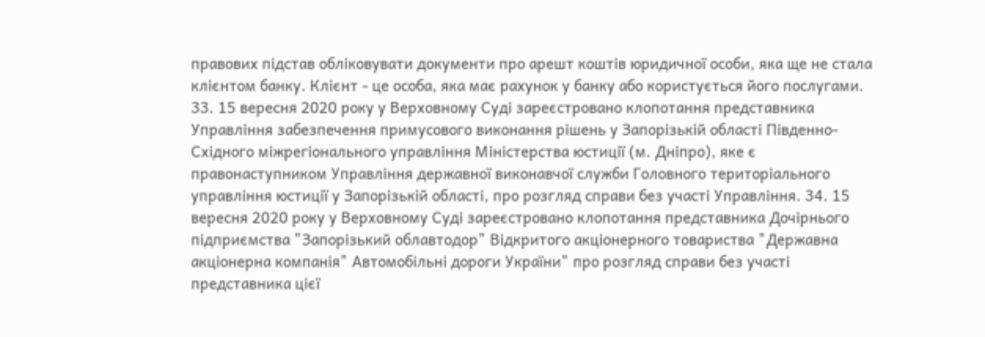правових підстав обліковувати документи про арешт коштів юридичної особи, яка ще не стала клієнтом банку. Клієнт - це особа, яка має рахунок у банку або користується його послугами. 33. 15 вересня 2020 року у Верховному Суді зареєстровано клопотання представника Управління забезпечення примусового виконання рішень у Запорізькій області Південно-Східного міжрегіонального управління Міністерства юстиції (м. Дніпро), яке є правонаступником Управління державної виконавчої служби Головного територіального управління юстиції у Запорізькій області, про розгляд справи без участі Управління. 34. 15 вересня 2020 року у Верховному Суді зареєстровано клопотання представника Дочірнього підприємства "Запорізький облавтодор" Відкритого акціонерного товариства "Державна акціонерна компанія" Автомобільні дороги України" про розгляд справи без участі представника цієї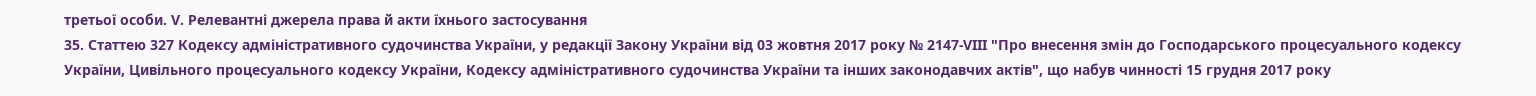третьої особи. V. Релевантні джерела права й акти їхнього застосування
35. Статтею 327 Кодексу адміністративного судочинства України, у редакції Закону України від 03 жовтня 2017 року № 2147-VIII "Про внесення змін до Господарського процесуального кодексу України, Цивільного процесуального кодексу України, Кодексу адміністративного судочинства України та інших законодавчих актів", що набув чинності 15 грудня 2017 року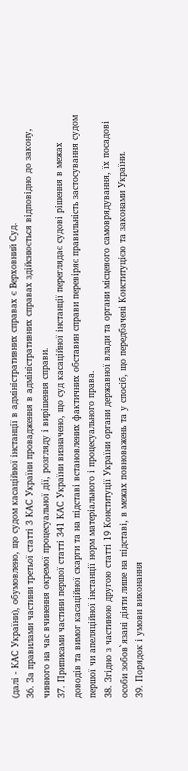(далі - КАС України), обумовлено, що судом касаційної інстанції в адміністративних справах є Верховний Суд.
36. За правилами частини третьої статті 3 КАС України провадження в адміністративних справах здійснюється відповідно до закону, чинного на час вчинення окремої процесуальної дії, розгляду і вирішення справи.
37. Приписами частини першої статті 341 КАС України визначено, що суд касаційної інстанції переглядає судові рішення в межах доводів та вимог касаційної скарги та на підставі встановлених фактичних обставин справи перевіряє правильність застосування судом першої чи апеляційної інстанції норм матеріального і процесуального права.
38. Згідно з частиною другою статті 19 Конституції України органи державної влади та органи місцевого самоврядування, їх посадові особи зобов`язані діяти лише на підставі, в межах повноважень та у спосіб, що передбачені Конституцією та законами України.
39. Порядок і умови виконання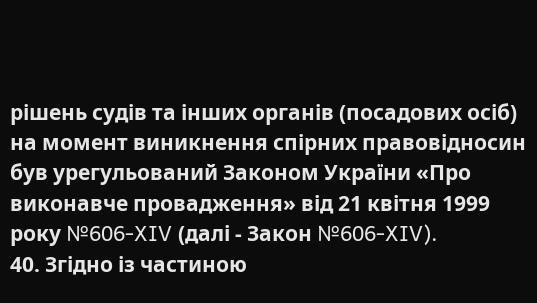рішень судів та інших органів (посадових осіб) на момент виникнення спірних правовідносин був урегульований Законом України «Про виконавче провадження» від 21 квітня 1999 року №606-XIV (далі - Закон №606-XIV).
40. Згідно із частиною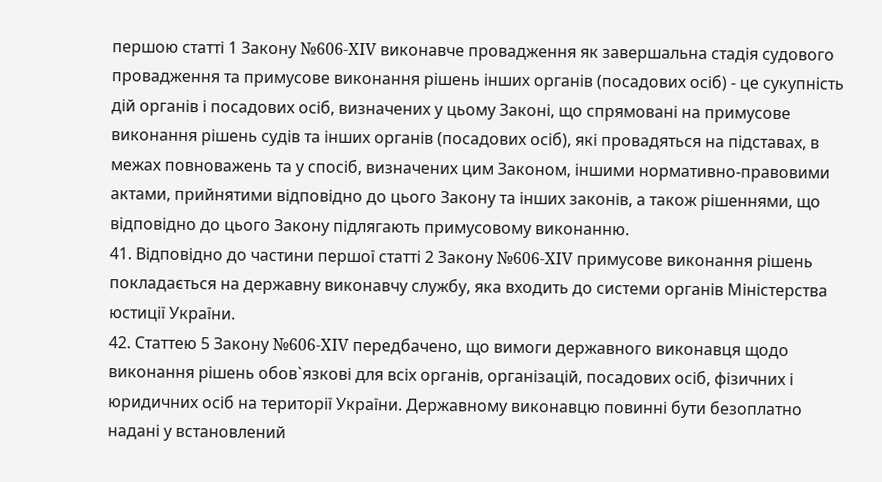першою статті 1 Закону №606-XIV виконавче провадження як завершальна стадія судового провадження та примусове виконання рішень інших органів (посадових осіб) - це сукупність дій органів і посадових осіб, визначених у цьому Законі, що спрямовані на примусове виконання рішень судів та інших органів (посадових осіб), які провадяться на підставах, в межах повноважень та у спосіб, визначених цим Законом, іншими нормативно-правовими актами, прийнятими відповідно до цього Закону та інших законів, а також рішеннями, що відповідно до цього Закону підлягають примусовому виконанню.
41. Відповідно до частини першої статті 2 Закону №606-XIV примусове виконання рішень покладається на державну виконавчу службу, яка входить до системи органів Міністерства юстиції України.
42. Статтею 5 Закону №606-XIV передбачено, що вимоги державного виконавця щодо виконання рішень обов`язкові для всіх органів, організацій, посадових осіб, фізичних і юридичних осіб на території України. Державному виконавцю повинні бути безоплатно надані у встановлений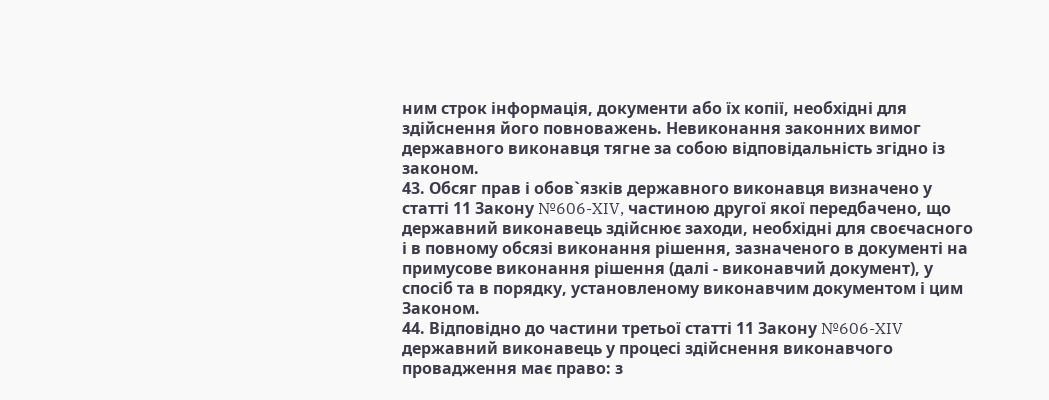ним строк інформація, документи або їх копії, необхідні для здійснення його повноважень. Невиконання законних вимог державного виконавця тягне за собою відповідальність згідно із законом.
43. Обсяг прав і обов`язків державного виконавця визначено у статті 11 Закону №606-XIV, частиною другої якої передбачено, що державний виконавець здійснює заходи, необхідні для своєчасного і в повному обсязі виконання рішення, зазначеного в документі на примусове виконання рішення (далі - виконавчий документ), у спосіб та в порядку, установленому виконавчим документом і цим Законом.
44. Відповідно до частини третьої статті 11 Закону №606-XIV державний виконавець у процесі здійснення виконавчого провадження має право: з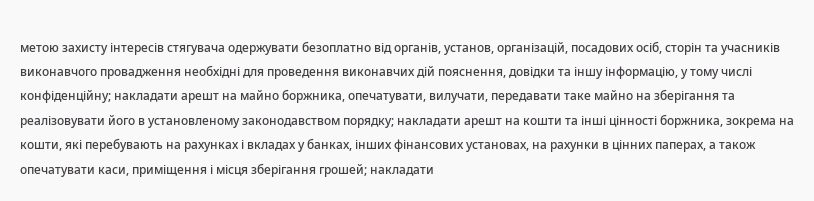метою захисту інтересів стягувача одержувати безоплатно від органів, установ, організацій, посадових осіб, сторін та учасників виконавчого провадження необхідні для проведення виконавчих дій пояснення, довідки та іншу інформацію, у тому числі конфіденційну; накладати арешт на майно боржника, опечатувати, вилучати, передавати таке майно на зберігання та реалізовувати його в установленому законодавством порядку; накладати арешт на кошти та інші цінності боржника, зокрема на кошти, які перебувають на рахунках і вкладах у банках, інших фінансових установах, на рахунки в цінних паперах, а також опечатувати каси, приміщення і місця зберігання грошей; накладати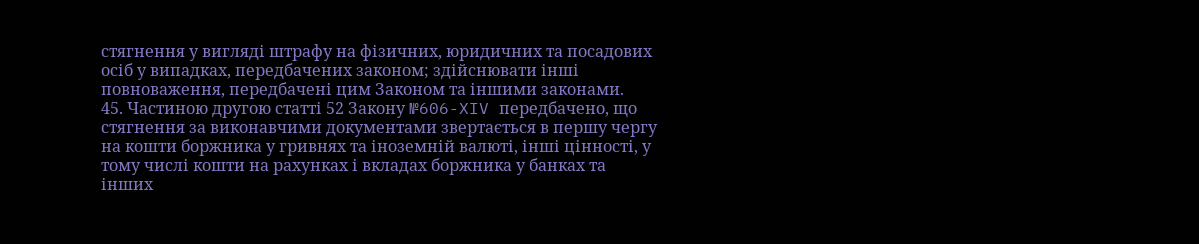стягнення у вигляді штрафу на фізичних, юридичних та посадових осіб у випадках, передбачених законом; здійснювати інші повноваження, передбачені цим Законом та іншими законами.
45. Частиною другою статті 52 Закону №606-XIV передбачено, що стягнення за виконавчими документами звертається в першу чергу на кошти боржника у гривнях та іноземній валюті, інші цінності, у тому числі кошти на рахунках і вкладах боржника у банках та інших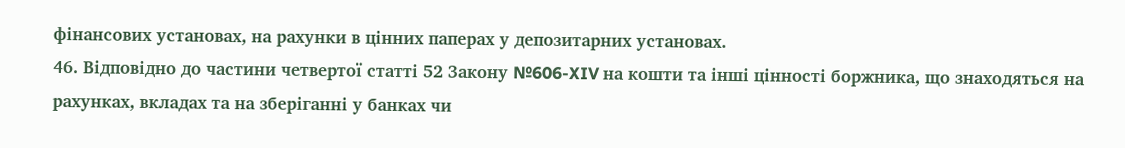фінансових установах, на рахунки в цінних паперах у депозитарних установах.
46. Відповідно до частини четвертої статті 52 Закону №606-XIV на кошти та інші цінності боржника, що знаходяться на рахунках, вкладах та на зберіганні у банках чи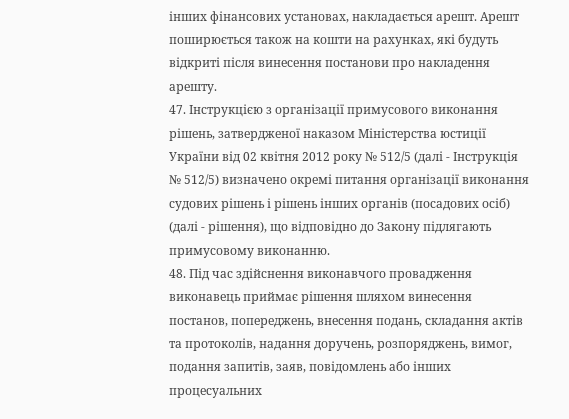інших фінансових установах, накладається арешт. Арешт поширюється також на кошти на рахунках, які будуть відкриті після винесення постанови про накладення арешту.
47. Інструкцією з організації примусового виконання рішень, затвердженої наказом Міністерства юстиції України від 02 квітня 2012 року № 512/5 (далі - Інструкція № 512/5) визначено окремі питання організації виконання судових рішень і рішень інших органів (посадових осіб) (далі - рішення), що відповідно до Закону підлягають примусовому виконанню.
48. Під час здійснення виконавчого провадження виконавець приймає рішення шляхом винесення постанов, попереджень, внесення подань, складання актів та протоколів, надання доручень, розпоряджень, вимог, подання запитів, заяв, повідомлень або інших процесуальних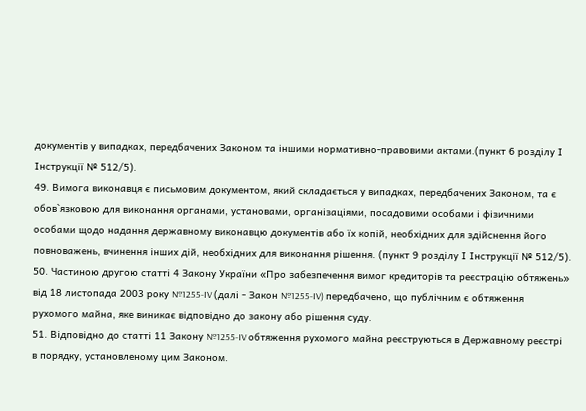документів у випадках, передбачених Законом та іншими нормативно-правовими актами.(пункт 6 розділу І Інструкції № 512/5).
49. Вимога виконавця є письмовим документом, який складається у випадках, передбачених Законом, та є обов`язковою для виконання органами, установами, організаціями, посадовими особами і фізичними особами щодо надання державному виконавцю документів або їх копій, необхідних для здійснення його повноважень, вчинення інших дій, необхідних для виконання рішення. (пункт 9 розділу І Інструкції № 512/5).
50. Частиною другою статті 4 Закону України «Про забезпечення вимог кредиторів та реєстрацію обтяжень» від 18 листопада 2003 року №1255-IV (далі - Закон №1255-IV) передбачено, що публічним є обтяження рухомого майна, яке виникає відповідно до закону або рішення суду.
51. Відповідно до статті 11 Закону №1255-IV обтяження рухомого майна реєструються в Державному реєстрі в порядку, установленому цим Законом.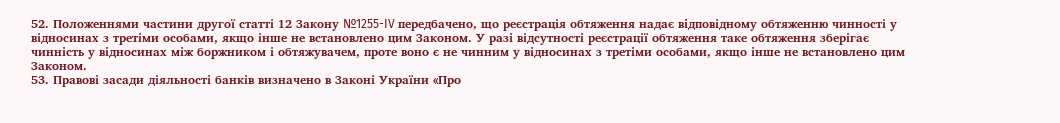52. Положеннями частини другої статті 12 Закону №1255-IV передбачено, що реєстрація обтяження надає відповідному обтяженню чинності у відносинах з третіми особами, якщо інше не встановлено цим Законом. У разі відсутності реєстрації обтяження таке обтяження зберігає чинність у відносинах між боржником і обтяжувачем, проте воно є не чинним у відносинах з третіми особами, якщо інше не встановлено цим Законом.
53. Правові засади діяльності банків визначено в Законі України «Про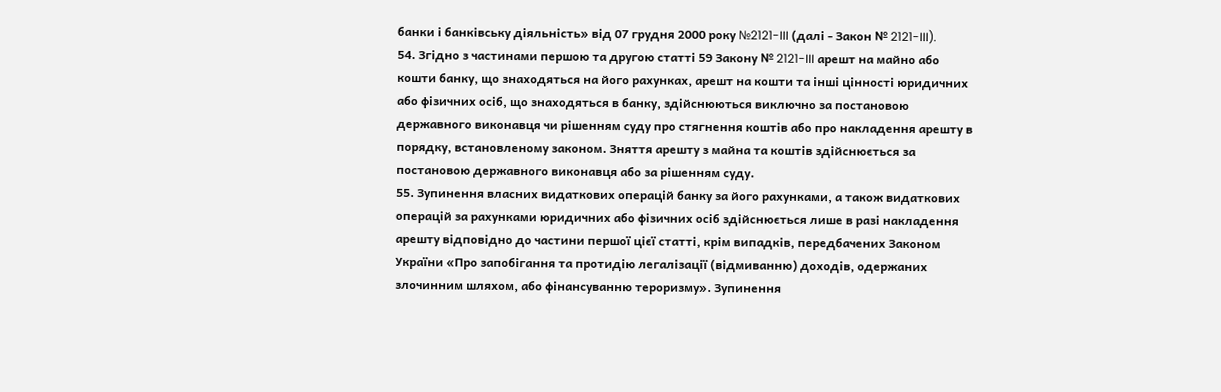банки і банківську діяльність» від 07 грудня 2000 року №2121-III (далі - Закон № 2121-III).
54. Згідно з частинами першою та другою статті 59 Закону № 2121-III арешт на майно або кошти банку, що знаходяться на його рахунках, арешт на кошти та інші цінності юридичних або фізичних осіб, що знаходяться в банку, здійснюються виключно за постановою державного виконавця чи рішенням суду про стягнення коштів або про накладення арешту в порядку, встановленому законом. Зняття арешту з майна та коштів здійснюється за постановою державного виконавця або за рішенням суду.
55. Зупинення власних видаткових операцій банку за його рахунками, а також видаткових операцій за рахунками юридичних або фізичних осіб здійснюється лише в разі накладення арешту відповідно до частини першої цієї статті, крім випадків, передбачених Законом України «Про запобігання та протидію легалізації (відмиванню) доходів, одержаних злочинним шляхом, або фінансуванню тероризму». Зупинення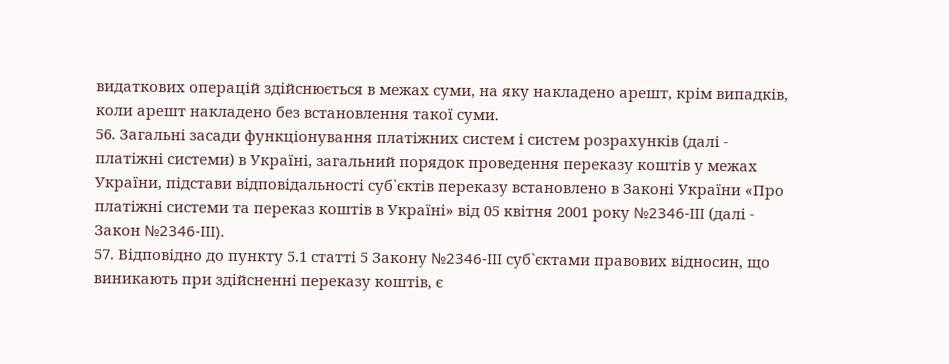видаткових операцій здійснюється в межах суми, на яку накладено арешт, крім випадків, коли арешт накладено без встановлення такої суми.
56. Загальні засади функціонування платіжних систем і систем розрахунків (далі - платіжні системи) в Україні, загальний порядок проведення переказу коштів у межах України, підстави відповідальності суб`єктів переказу встановлено в Законі України «Про платіжні системи та переказ коштів в Україні» від 05 квітня 2001 року №2346-III (далі - Закон №2346-III).
57. Відповідно до пункту 5.1 статті 5 Закону №2346-III суб`єктами правових відносин, що виникають при здійсненні переказу коштів, є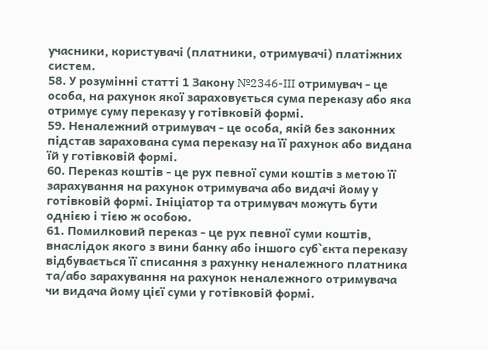учасники, користувачі (платники, отримувачі) платіжних систем.
58. У розумінні статті 1 Закону №2346-III отримувач - це особа, на рахунок якої зараховується сума переказу або яка отримує суму переказу у готівковій формі.
59. Неналежний отримувач - це особа, якій без законних підстав зарахована сума переказу на її рахунок або видана їй у готівковій формі.
60. Переказ коштів - це рух певної суми коштів з метою її зарахування на рахунок отримувача або видачі йому у готівковій формі. Ініціатор та отримувач можуть бути однією і тією ж особою.
61. Помилковий переказ - це рух певної суми коштів, внаслідок якого з вини банку або іншого суб`єкта переказу відбувається її списання з рахунку неналежного платника та/або зарахування на рахунок неналежного отримувача чи видача йому цієї суми у готівковій формі.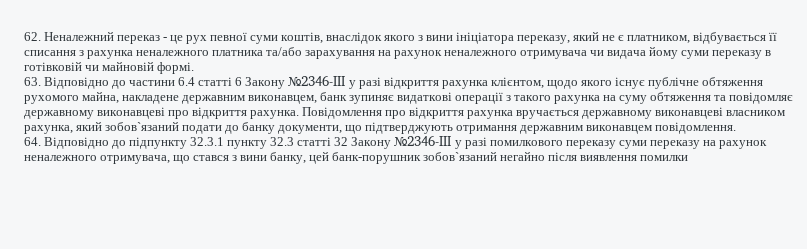62. Неналежний переказ - це рух певної суми коштів, внаслідок якого з вини ініціатора переказу, який не є платником, відбувається її списання з рахунка неналежного платника та/або зарахування на рахунок неналежного отримувача чи видача йому суми переказу в готівковій чи майновій формі.
63. Відповідно до частини 6.4 статті 6 Закону №2346-III у разі відкриття рахунка клієнтом, щодо якого існує публічне обтяження рухомого майна, накладене державним виконавцем, банк зупиняє видаткові операції з такого рахунка на суму обтяження та повідомляє державному виконавцеві про відкриття рахунка. Повідомлення про відкриття рахунка вручається державному виконавцеві власником рахунка, який зобов`язаний подати до банку документи, що підтверджують отримання державним виконавцем повідомлення.
64. Відповідно до підпункту 32.3.1 пункту 32.3 статті 32 Закону №2346-III у разі помилкового переказу суми переказу на рахунок неналежного отримувача, що стався з вини банку, цей банк-порушник зобов`язаний негайно після виявлення помилки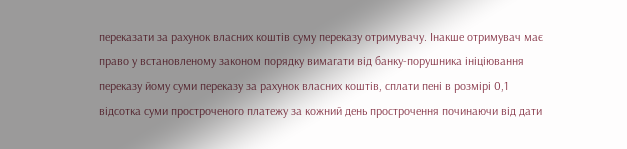переказати за рахунок власних коштів суму переказу отримувачу. Інакше отримувач має право у встановленому законом порядку вимагати від банку-порушника ініціювання переказу йому суми переказу за рахунок власних коштів, сплати пені в розмірі 0,1 відсотка суми простроченого платежу за кожний день прострочення починаючи від дати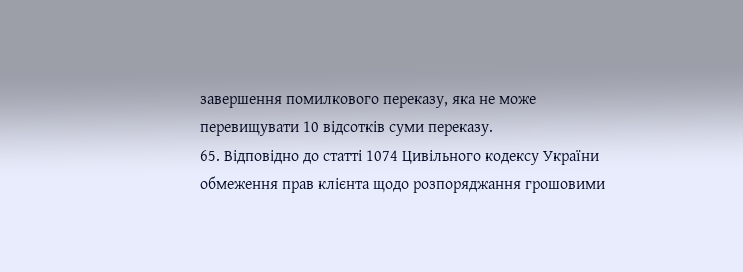завершення помилкового переказу, яка не може перевищувати 10 відсотків суми переказу.
65. Відповідно до статті 1074 Цивільного кодексу України обмеження прав клієнта щодо розпоряджання грошовими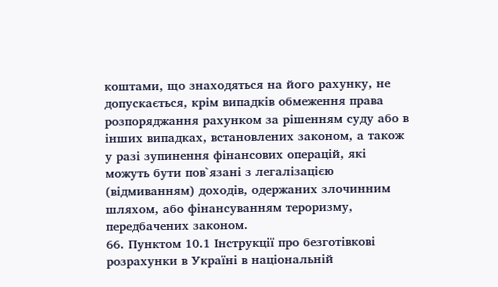коштами, що знаходяться на його рахунку, не допускається, крім випадків обмеження права розпоряджання рахунком за рішенням суду або в інших випадках, встановлених законом, а також у разі зупинення фінансових операцій, які можуть бути пов`язані з легалізацією (відмиванням) доходів, одержаних злочинним шляхом, або фінансуванням тероризму, передбачених законом.
66. Пунктом 10.1 Інструкції про безготівкові розрахунки в Україні в національній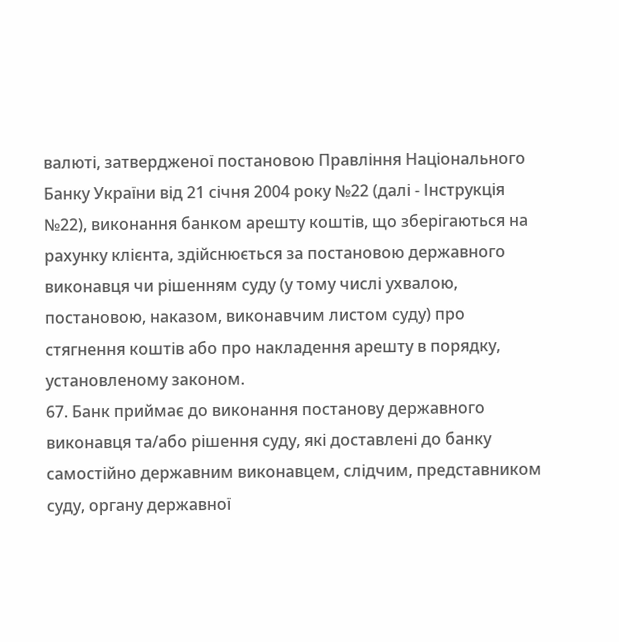валюті, затвердженої постановою Правління Національного Банку України від 21 січня 2004 року №22 (далі - Інструкція №22), виконання банком арешту коштів, що зберігаються на рахунку клієнта, здійснюється за постановою державного виконавця чи рішенням суду (у тому числі ухвалою, постановою, наказом, виконавчим листом суду) про стягнення коштів або про накладення арешту в порядку, установленому законом.
67. Банк приймає до виконання постанову державного виконавця та/або рішення суду, які доставлені до банку самостійно державним виконавцем, слідчим, представником суду, органу державної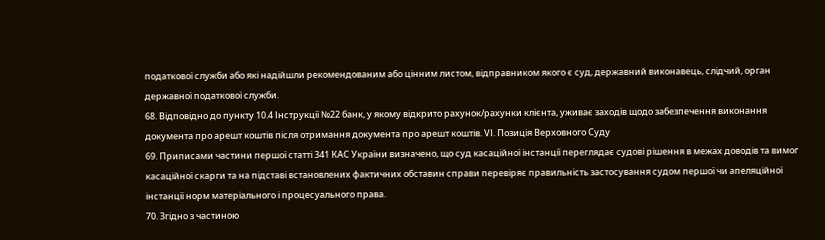податкової служби або які надійшли рекомендованим або цінним листом, відправником якого є суд, державний виконавець, слідчий, орган державної податкової служби.
68. Відповідно до пункту 10.4 Інструкції №22 банк, у якому відкрито рахунок/рахунки клієнта, уживає заходів щодо забезпечення виконання документа про арешт коштів після отримання документа про арешт коштів. VІ. Позиція Верховного Суду
69. Приписами частини першої статті 341 КАС України визначено, що суд касаційної інстанції переглядає судові рішення в межах доводів та вимог касаційної скарги та на підставі встановлених фактичних обставин справи перевіряє правильність застосування судом першої чи апеляційної інстанції норм матеріального і процесуального права.
70. Згідно з частиною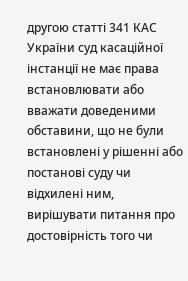другою статті 341 КАС України суд касаційної інстанції не має права встановлювати або вважати доведеними обставини, що не були встановлені у рішенні або постанові суду чи відхилені ним, вирішувати питання про достовірність того чи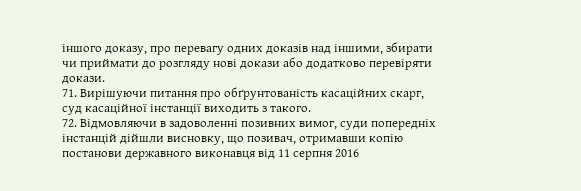іншого доказу, про перевагу одних доказів над іншими, збирати чи приймати до розгляду нові докази або додатково перевіряти докази.
71. Вирішуючи питання про обґрунтованість касаційних скарг, суд касаційної інстанції виходить з такого.
72. Відмовляючи в задоволенні позивних вимог, суди попередніх інстанцій дійшли висновку, що позивач, отримавши копію постанови державного виконавця від 11 серпня 2016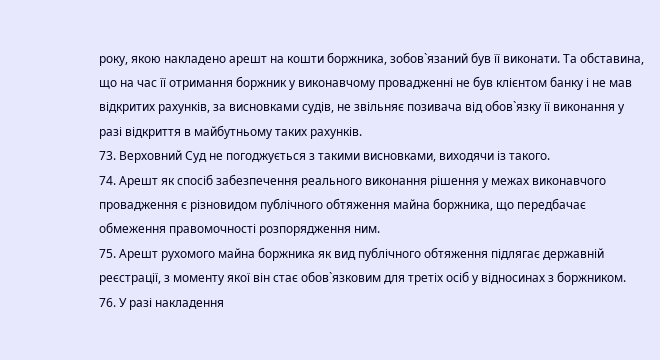року, якою накладено арешт на кошти боржника, зобов`язаний був її виконати. Та обставина, що на час її отримання боржник у виконавчому провадженні не був клієнтом банку і не мав відкритих рахунків, за висновками судів, не звільняє позивача від обов`язку її виконання у разі відкриття в майбутньому таких рахунків.
73. Верховний Суд не погоджується з такими висновками, виходячи із такого.
74. Арешт як спосіб забезпечення реального виконання рішення у межах виконавчого провадження є різновидом публічного обтяження майна боржника, що передбачає обмеження правомочності розпорядження ним.
75. Арешт рухомого майна боржника як вид публічного обтяження підлягає державній реєстрації, з моменту якої він стає обов`язковим для третіх осіб у відносинах з боржником.
76. У разі накладення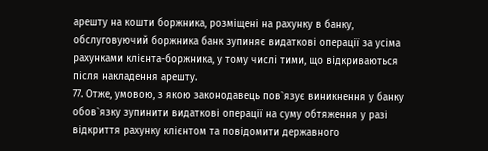арешту на кошти боржника, розміщені на рахунку в банку, обслуговуючий боржника банк зупиняє видаткові операції за усіма рахунками клієнта-боржника, у тому числі тими, що відкриваються після накладення арешту.
77. Отже, умовою, з якою законодавець пов`язує виникнення у банку обов`язку зупинити видаткові операції на суму обтяження у разі відкриття рахунку клієнтом та повідомити державного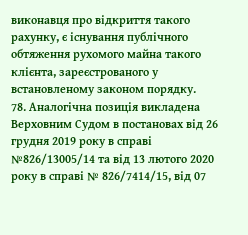виконавця про відкриття такого рахунку, є існування публічного обтяження рухомого майна такого клієнта, зареєстрованого у встановленому законом порядку.
78. Аналогічна позиція викладена Верховним Судом в постановах від 26 грудня 2019 року в справі №826/13005/14 та від 13 лютого 2020 року в справі № 826/7414/15, від 07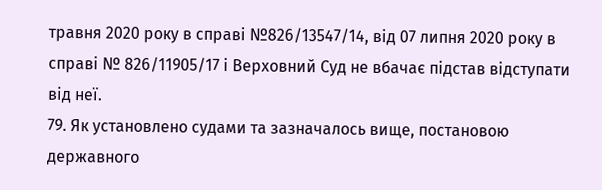травня 2020 року в справі №826/13547/14, від 07 липня 2020 року в справі № 826/11905/17 і Верховний Суд не вбачає підстав відступати від неї.
79. Як установлено судами та зазначалось вище, постановою державного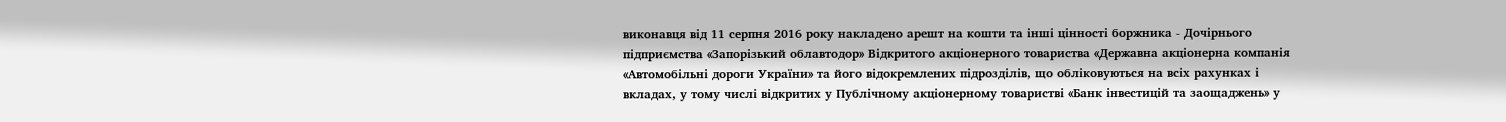виконавця від 11 серпня 2016 року накладено арешт на кошти та інші цінності боржника - Дочірнього підприємства «Запорізький облавтодор» Відкритого акціонерного товариства «Державна акціонерна компанія «Автомобільні дороги України» та його відокремлених підрозділів, що обліковуються на всіх рахунках і вкладах, у тому числі відкритих у Публічному акціонерному товаристві «Банк інвестицій та заощаджень» у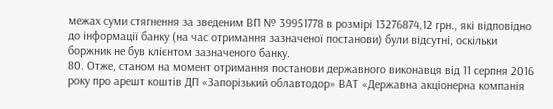межах суми стягнення за зведеним ВП № 39951778 в розмірі 13276874,12 грн., які відповідно до інформації банку (на час отримання зазначеної постанови) були відсутні, оскільки боржник не був клієнтом зазначеного банку.
80. Отже, станом на момент отримання постанови державного виконавця від 11 серпня 2016 року про арешт коштів ДП «Запорізький облавтодор» ВАТ «Державна акціонерна компанія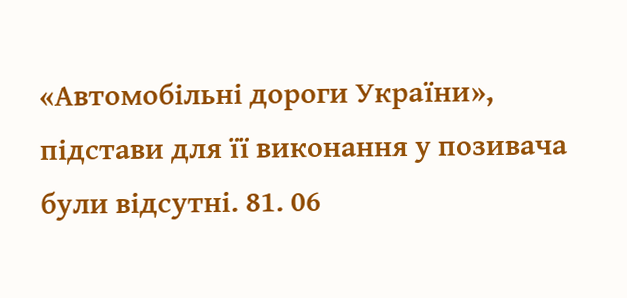«Автомобільні дороги України», підстави для її виконання у позивача були відсутні. 81. 06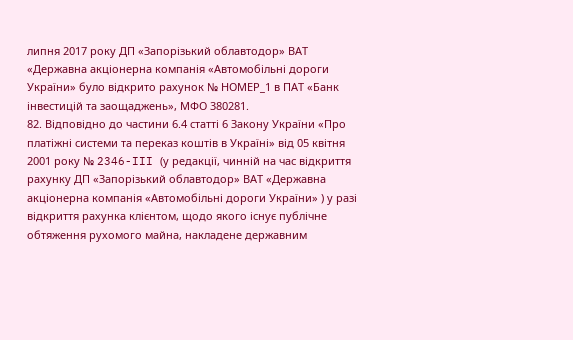липня 2017 року ДП «Запорізький облавтодор» ВАТ «Державна акціонерна компанія «Автомобільні дороги України» було відкрито рахунок № НОМЕР_1 в ПАТ «Банк інвестицій та заощаджень», МФО 380281.
82. Відповідно до частини 6.4 статті 6 Закону України «Про платіжні системи та переказ коштів в Україні» від 05 квітня 2001 року № 2346-III (у редакції, чинній на час відкриття рахунку ДП «Запорізький облавтодор» ВАТ «Державна акціонерна компанія «Автомобільні дороги України» ) у разі відкриття рахунка клієнтом, щодо якого існує публічне обтяження рухомого майна, накладене державним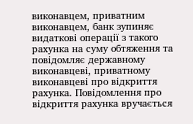виконавцем, приватним виконавцем, банк зупиняє видаткові операції з такого рахунка на суму обтяження та повідомляє державному виконавцеві, приватному виконавцеві про відкриття рахунка. Повідомлення про відкриття рахунка вручається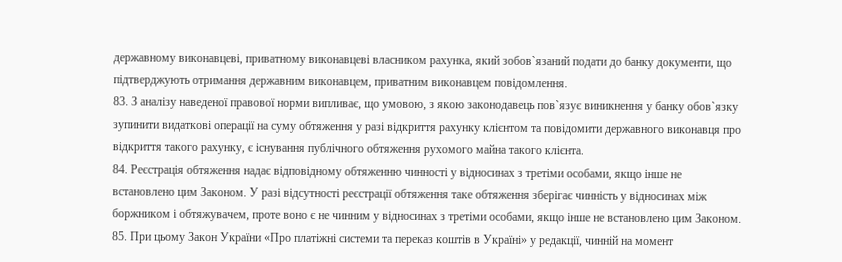державному виконавцеві, приватному виконавцеві власником рахунка, який зобов`язаний подати до банку документи, що підтверджують отримання державним виконавцем, приватним виконавцем повідомлення.
83. З аналізу наведеної правової норми випливає, що умовою, з якою законодавець пов`язує виникнення у банку обов`язку зупинити видаткові операції на суму обтяження у разі відкриття рахунку клієнтом та повідомити державного виконавця про відкриття такого рахунку, є існування публічного обтяження рухомого майна такого клієнта.
84. Реєстрація обтяження надає відповідному обтяженню чинності у відносинах з третіми особами, якщо інше не встановлено цим Законом. У разі відсутності реєстрації обтяження таке обтяження зберігає чинність у відносинах між боржником і обтяжувачем, проте воно є не чинним у відносинах з третіми особами, якщо інше не встановлено цим Законом.
85. При цьому Закон України «Про платіжні системи та переказ коштів в Україні» у редакції, чинній на момент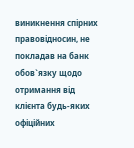виникнення спірних правовідносин, не покладав на банк обов`язку щодо отримання від клієнта будь-яких офіційних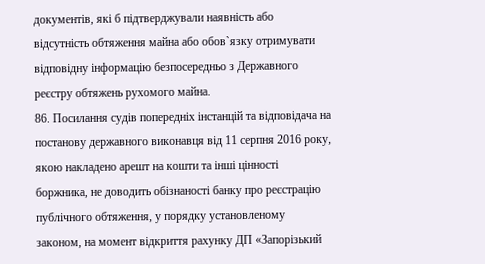документів, які б підтверджували наявність або відсутність обтяження майна або обов`язку отримувати відповідну інформацію безпосередньо з Державного реєстру обтяжень рухомого майна.
86. Посилання судів попередніх інстанцій та відповідача на постанову державного виконавця від 11 серпня 2016 року, якою накладено арешт на кошти та інші цінності боржника, не доводить обізнаності банку про реєстрацію публічного обтяження, у порядку установленому законом, на момент відкриття рахунку ДП «Запорізький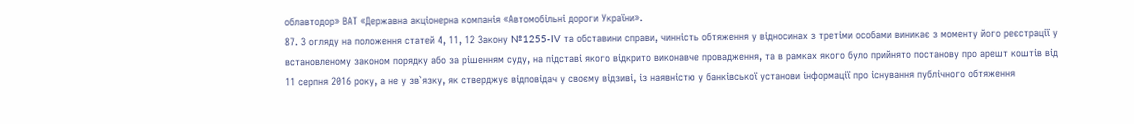облавтодор» ВАТ «Державна акціонерна компанія «Автомобільні дороги України».
87. З огляду на положення статей 4, 11, 12 Закону №1255-IV та обставини справи, чинність обтяження у відносинах з третіми особами виникає з моменту його реєстрації у встановленому законом порядку або за рішенням суду, на підставі якого відкрито виконавче провадження, та в рамках якого було прийнято постанову про арешт коштів від 11 серпня 2016 року, а не у зв`язку, як стверджує відповідач у своєму відзиві, із наявністю у банківської установи інформації про існування публічного обтяження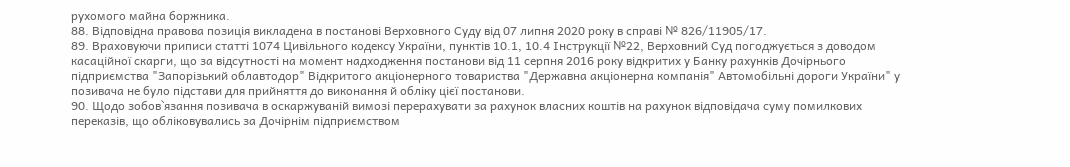рухомого майна боржника.
88. Відповідна правова позиція викладена в постанові Верховного Суду від 07 липня 2020 року в справі № 826/11905/17.
89. Враховуючи приписи статті 1074 Цивільного кодексу України, пунктів 10.1, 10.4 Інструкції №22, Верховний Суд погоджується з доводом касаційної скарги, що за відсутності на момент надходження постанови від 11 серпня 2016 року відкритих у Банку рахунків Дочірнього підприємства "Запорізький облавтодор" Відкритого акціонерного товариства "Державна акціонерна компанія" Автомобільні дороги України" у позивача не було підстави для прийняття до виконання й обліку цієї постанови.
90. Щодо зобов`язання позивача в оскаржуваній вимозі перерахувати за рахунок власних коштів на рахунок відповідача суму помилкових переказів, що обліковувались за Дочірнім підприємством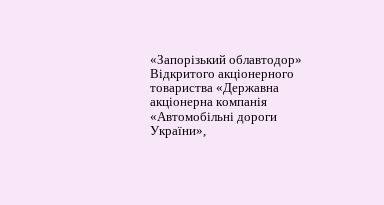«Запорізький облавтодор» Відкритого акціонерного товариства «Державна акціонерна компанія «Автомобільні дороги України»,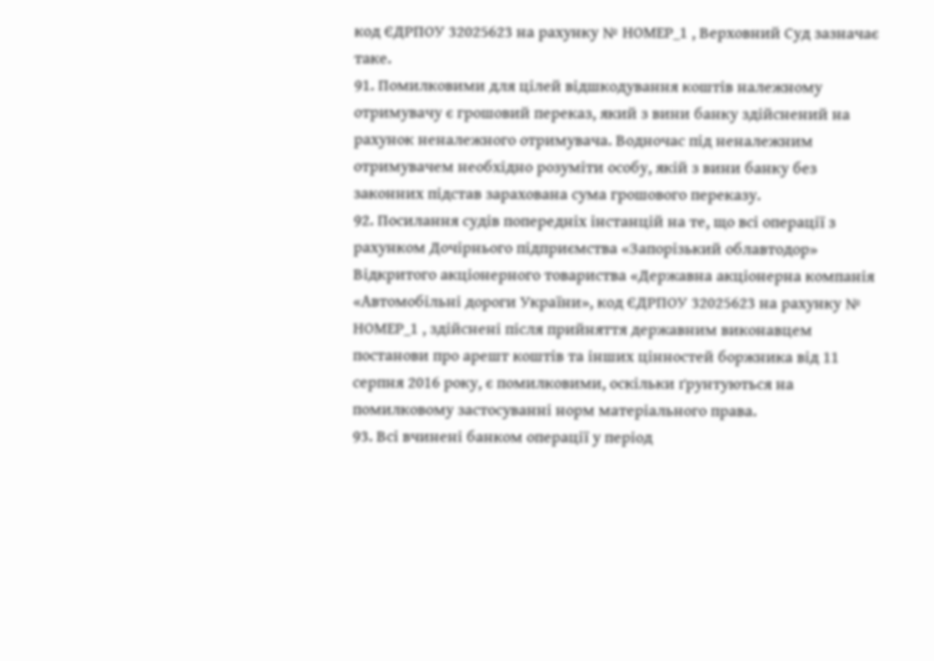код ЄДРПОУ 32025623 на рахунку № НОМЕР_1 , Верховний Суд зазначає таке.
91. Помилковими для цілей відшкодування коштів належному отримувачу є грошовий переказ, який з вини банку здійснений на рахунок неналежного отримувача. Водночас під неналежним отримувачем необхідно розуміти особу, якій з вини банку без законних підстав зарахована сума грошового переказу.
92. Посилання судів попередніх інстанцій на те, що всі операції з рахунком Дочірнього підприємства «Запорізький облавтодор» Відкритого акціонерного товариства «Державна акціонерна компанія «Автомобільні дороги України», код ЄДРПОУ 32025623 на рахунку № НОМЕР_1 , здійснені після прийняття державним виконавцем постанови про арешт коштів та інших цінностей боржника від 11 серпня 2016 року, є помилковими, оскільки ґрунтуються на помилковому застосуванні норм матеріального права.
93. Всі вчинені банком операції у період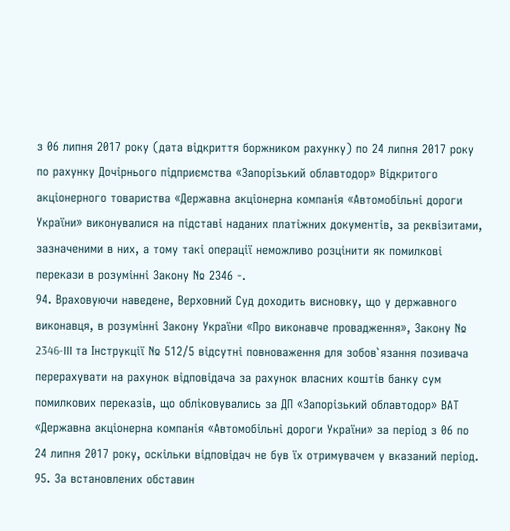з 06 липня 2017 року (дата відкриття боржником рахунку) по 24 липня 2017 року по рахунку Дочірнього підприємства «Запорізький облавтодор» Відкритого акціонерного товариства «Державна акціонерна компанія «Автомобільні дороги України» виконувалися на підставі наданих платіжних документів, за реквізитами, зазначеними в них, а тому такі операції неможливо розцінити як помилкові перекази в розумінні Закону № 2346 -.
94. Враховуючи наведене, Верховний Суд доходить висновку, що у державного виконавця, в розумінні Закону України «Про виконавче провадження», Закону № 2346-III та Інструкції № 512/5 відсутні повноваження для зобов`язання позивача перерахувати на рахунок відповідача за рахунок власних коштів банку сум помилкових переказів, що обліковувались за ДП «Запорізький облавтодор» ВАТ «Державна акціонерна компанія «Автомобільні дороги України» за період з 06 по 24 липня 2017 року, оскільки відповідач не був їх отримувачем у вказаний період.
95. За встановлених обставин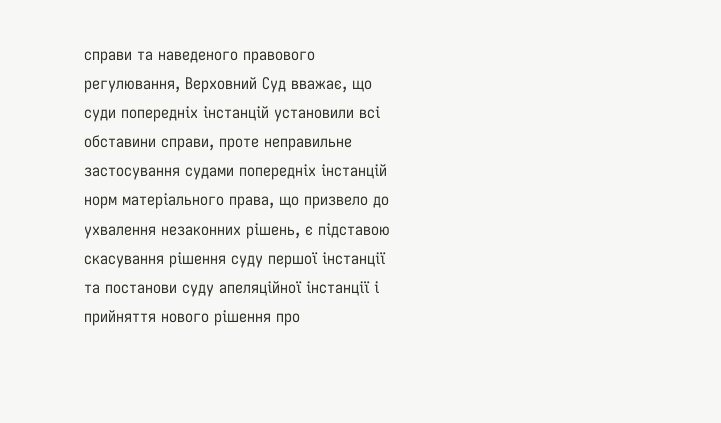справи та наведеного правового регулювання, Верховний Суд вважає, що суди попередніх інстанцій установили всі обставини справи, проте неправильне застосування судами попередніх інстанцій норм матеріального права, що призвело до ухвалення незаконних рішень, є підставою скасування рішення суду першої інстанції та постанови суду апеляційної інстанції і прийняття нового рішення про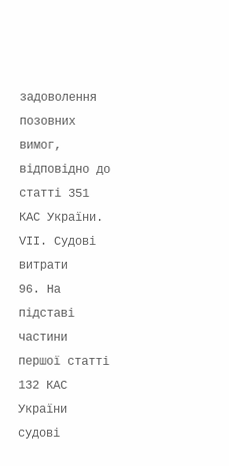задоволення позовних вимог, відповідно до статті 351 КАС України. VІІ. Судові витрати
96. На підставі частини першої статті 132 КАС України судові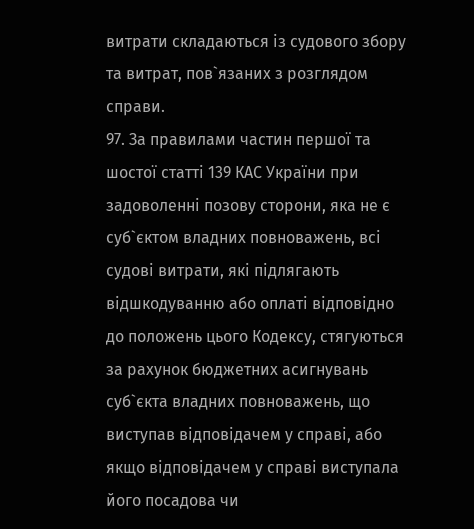витрати складаються із судового збору та витрат, пов`язаних з розглядом справи.
97. За правилами частин першої та шостої статті 139 КАС України при задоволенні позову сторони, яка не є суб`єктом владних повноважень, всі судові витрати, які підлягають відшкодуванню або оплаті відповідно до положень цього Кодексу, стягуються за рахунок бюджетних асигнувань суб`єкта владних повноважень, що виступав відповідачем у справі, або якщо відповідачем у справі виступала його посадова чи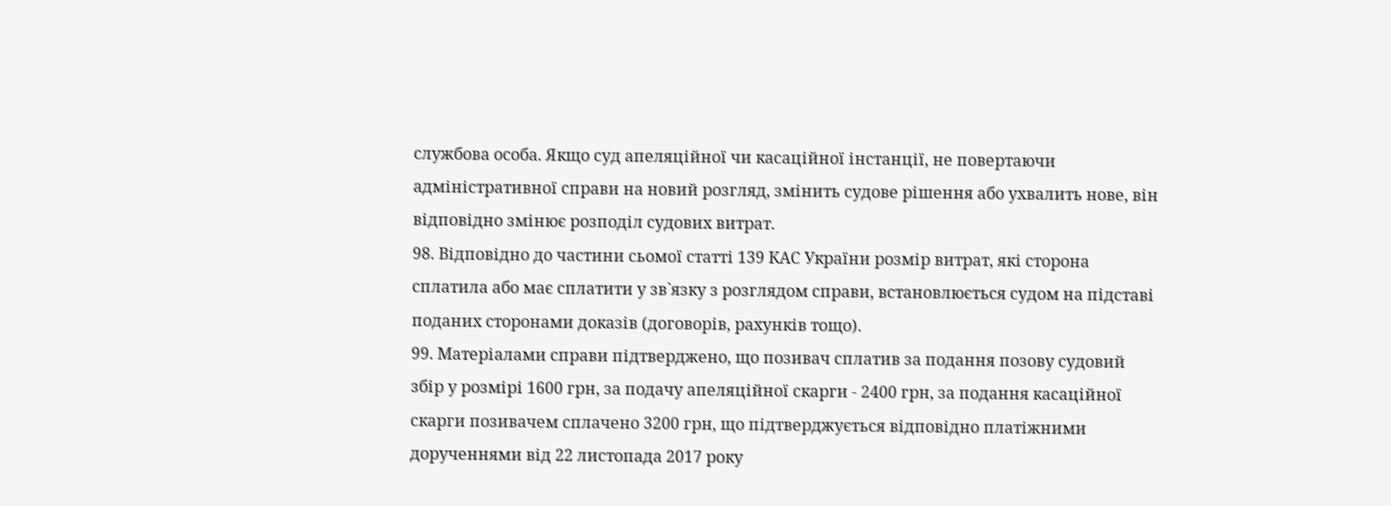службова особа. Якщо суд апеляційної чи касаційної інстанції, не повертаючи адміністративної справи на новий розгляд, змінить судове рішення або ухвалить нове, він відповідно змінює розподіл судових витрат.
98. Відповідно до частини сьомої статті 139 КАС України розмір витрат, які сторона сплатила або має сплатити у зв`язку з розглядом справи, встановлюється судом на підставі поданих сторонами доказів (договорів, рахунків тощо).
99. Матеріалами справи підтверджено, що позивач сплатив за подання позову судовий збір у розмірі 1600 грн, за подачу апеляційної скарги - 2400 грн, за подання касаційної скарги позивачем сплачено 3200 грн, що підтверджується відповідно платіжними дорученнями від 22 листопада 2017 року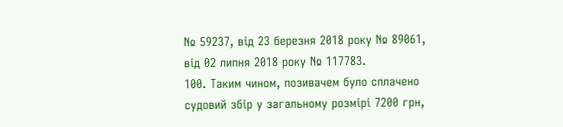№ 59237, від 23 березня 2018 року № 89061, від 02 липня 2018 року № 117783.
100. Таким чином, позивачем було сплачено судовий збір у загальному розмірі 7200 грн,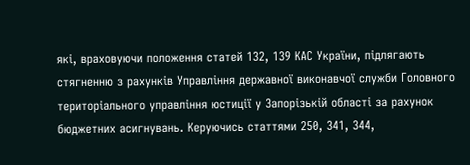які, враховуючи положення статей 132, 139 КАС України, підлягають стягненню з рахунків Управління державної виконавчої служби Головного територіального управління юстиції у Запорізькій області за рахунок бюджетних асигнувань. Керуючись статтями 250, 341, 344,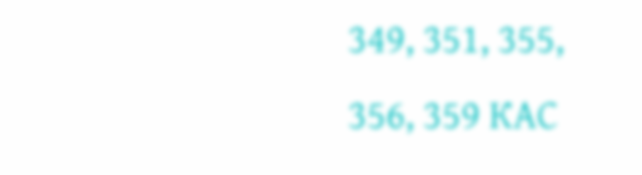349, 351, 355, 356, 359 КАС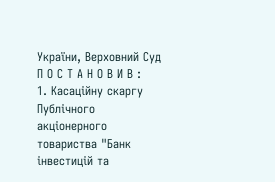України, Верховний Суд П О С Т А Н О В И В :
1. Касаційну скаргу Публічного акціонерного товариства "Банк інвестицій та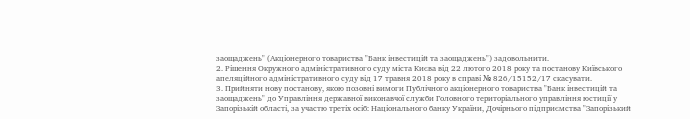заощаджень" (Акціонерного товариства "Банк інвестицій та заощаджень") задовольнити.
2. Рішення Окружного адміністративного суду міста Києва від 22 лютого 2018 року та постанову Київського апеляційного адміністративного суду від 17 травня 2018 року в справі № 826/15152/17 скасувати.
3. Прийняти нову постанову, якою позовні вимоги Публічного акціонерного товариства "Банк інвестицій та заощаджень" до Управління державної виконавчої служби Головного територіального управління юстиції у Запорізькій області, за участю третіх осіб: Національного банку України, Дочірнього підприємства "Запорізький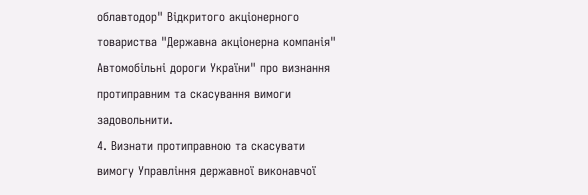облавтодор" Відкритого акціонерного товариства "Державна акціонерна компанія" Автомобільні дороги України" про визнання протиправним та скасування вимоги задовольнити.
4. Визнати протиправною та скасувати вимогу Управління державної виконавчої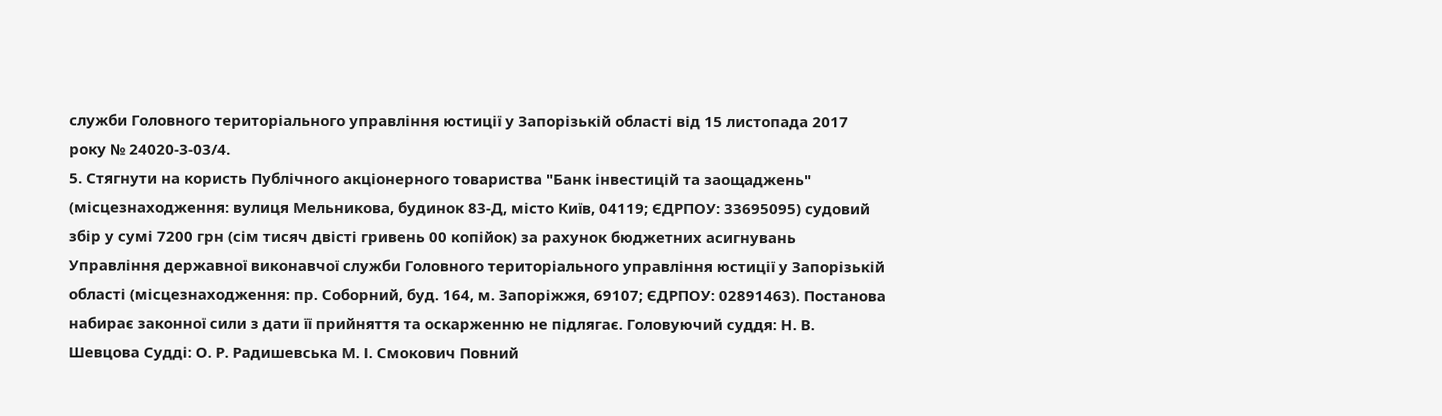служби Головного територіального управління юстиції у Запорізькій області від 15 листопада 2017 року № 24020-3-03/4.
5. Стягнути на користь Публічного акціонерного товариства "Банк інвестицій та заощаджень" (місцезнаходження: вулиця Мельникова, будинок 83-Д, місто Київ, 04119; ЄДРПОУ: 33695095) судовий збір у сумі 7200 грн (сім тисяч двісті гривень 00 копійок) за рахунок бюджетних асигнувань Управління державної виконавчої служби Головного територіального управління юстиції у Запорізькій області (місцезнаходження: пр. Соборний, буд. 164, м. Запоріжжя, 69107; ЄДРПОУ: 02891463). Постанова набирає законної сили з дати її прийняття та оскарженню не підлягає. Головуючий суддя: Н. В. Шевцова Судді: О. Р. Радишевська М. І. Смокович Повний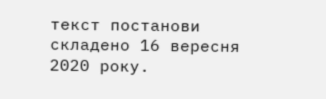текст постанови складено 16 вересня 2020 року.